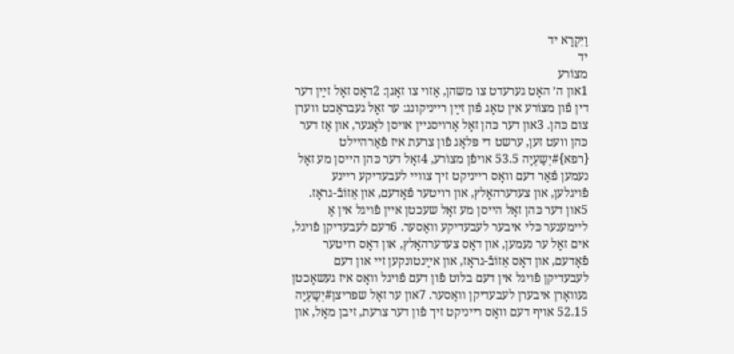וַיִּקְרָא יד
יד
מצוֹרע
1און ה׳ האָט גערעדט צו משהן, אַזױ צו זאָגן: 2דאָס זאָל זײַן דער דין פֿון מצוֹרע אין טאָג פֿון זײַן רײניקונג: ער זאָל געבראַכט װערן צום כּהן. 3און דער כּהן זאָל אַרױסגײן אױסן לאַגער, און אַז דער כּהן װעט זען, ערשט די פּלאָג פֿון צרעת איז פֿאַרהײלט {רפא}#יְשַעְיָה 53.5 אױפֿן מצוֹרע, 4זאָל דער כּהן הײסן מע זאָל נעמען פֿאַר דעם װאָס רײניקט זיך צװײ לעבעדיקע רײנע פֿױגלען, און צעדערהאָלץ, און רױטער פֿאָדעם, און אֵזוֹבֿ-גראָז. 5און דער כּהן זאָל הײסן מע זאָל שעכטן אײן פֿױגל אין אַ לײמענער כּלי איבער לעבעדיקע װאַסער. 6דעם לעבעדיקן פֿױגל, אים זאָל ער נעמען, און דאָס צעדערהאָלץ, און דאָס רױטער פֿאָדעם, און דאָס אֵזוֹבֿ-גראָז, און אײַנטונקען זײ און דעם לעבעדיקן פֿױגל אין דעם בלוט פֿון דעם פֿױגל װאָס איז געשאָכטן געװאָרן איבערן לעבעדיקן װאַסער. 7און ער זאָל שפּריצן#יְשַעְיָה 52.15 אױף דעם װאָס רײניקט זיך פֿון דער צרעת, זיבן מאָל, און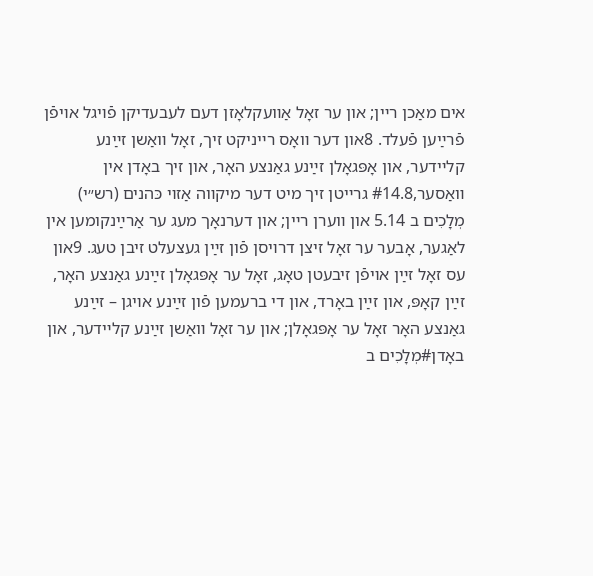אים מאַכן רײן; און ער זאָל אַװעקלאָזן דעם לעבעדיקן פֿױגל אױפֿן פֿרײַען פֿעלד. 8און דער װאָס רײניקט זיך, זאָל װאַשן זײַנע קלײדער, און אָפּגאָלן זײַנע גאַנצע האָר, און זיך באָדן אין װאַסער,#14.8 גרײטן זיך מיט דער מיקװה אַזױ כּהנים (רש״י) מְלָכִים ב 5.14 און װערן רײן; און דערנאָך מעג ער אַרײַנקומען אין לאַגער, אָבער ער זאָל זיצן דרױסן פֿון זײַן געצעלט זיבן טעג. 9און עס זאָל זײַן אױפֿן זיבעטן טאָג, זאָל ער אָפּגאָלן זײַנע גאַנצע האָר, זײַן קאָפּ, און זײַן באָרד, און די ברעמען פֿון זײַנע אױגן – זײַנע גאַנצע האָר זאָל ער אָפּגאָלן; און ער זאָל װאַשן זײַנע קלײדער, און באָדן#מְלָכִים ב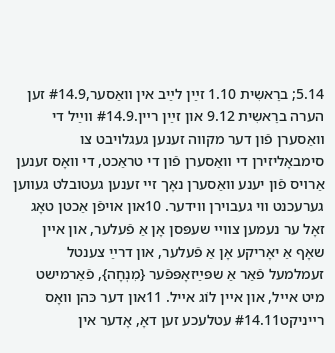5.14; ברֵאשִית 1.10 זײַן לײַב אין װאַסער,#14.9 זען הערה ברֵאשִית 9.12 און זײַן רײן.#14.9 װײַל די װאַסערן פֿון דער מקװה זענען געגלױבט צו סימבאָליזירן די װאַסערן פֿון די טראַכט, די װאָס זענען אַרױס פֿון יענע װאַסערן נאָך זײ זענען געטובלט געװען גערעכנט װי געבױרן װידער. 10און אױפֿן אַכטן טאָג זאָל ער נעמען צװײ שעפּסן אָן אַ פֿעלער, און אײן שאָף אַ יאָריקע אָן אַ פֿעלער, און דרײַ צענטל זעמלמעל פֿאַר אַ שפּײַזאָפּפֿער {מִנְחָה}, פֿאַרמישט מיט אײל, און אײן לוֹג אײל. 11און דער כּהן װאָס רײניקט#14.11 עטלעכע זען דאָ, אָדער אין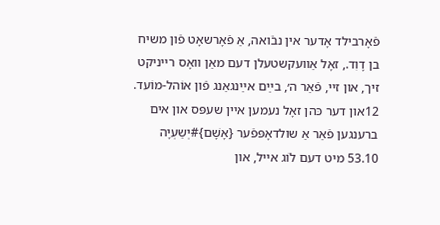פֿאָרבילד אָדער אין נבֿואה, אַ פֿאָרשאָט פֿון משיח בן דָוִד., זאָל אַװעקשטעלן דעם מאַן װאָס רײניקט זיך, און זײ, פֿאַר ה׳, בײַם אײַנגאַנג פֿון אוֹהל-מוֹעד. 12און דער כּהן זאָל נעמען אײן שעפּס און אים ברענגען פֿאַר אַ שולדאָפּפֿער {אָשָׁם}#יְשַעְיָה 53.10 מיט דעם לוֹג אײל, און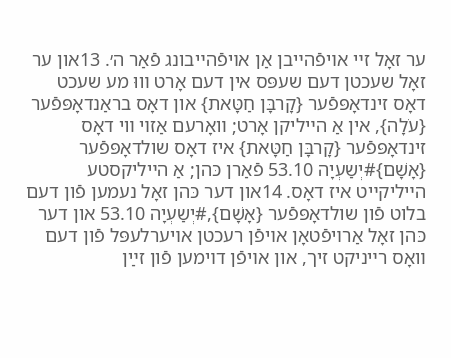ער זאָל זײ אױפֿהײבן אַן אױפֿהײבונג פֿאַר ה׳. 13און ער זאָל שעכטן דעם שעפּס אין דעם אָרט װוּ מע שעכט דאָס זינדאָפּפֿער {קָרבָּן חַטָּאת} און דאָס בראַנדאָפּפֿער {עֹלָה}, אין אַ הײליקן אָרט; װאָרעם אַזױ װי דאָס זינדאָפּפֿער {קָרבָּן חַטָּאת} איז דאָס שולדאָפּפֿער {אָשָׁם}#יְשַעְיָה 53.10 פֿאַרן כּהן; אַ הײליקסטע הײליקײט איז דאָס. 14און דער כּהן זאָל נעמען פֿון דעם בלוט פֿון שולדאָפּפֿער {אָשָׁם},#יְשַעְיָה 53.10 און דער כּהן זאָל אַרױפֿטאָן אױפֿן רעכטן אױערלעפּל פֿון דעם װאָס רײניקט זיך, און אױפֿן דױמען פֿון זײַן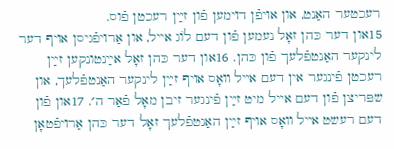רעכטער האַנט, און אױפֿן דױמען פֿון זײַן רעכטן פֿוס.
15און דער כּהן זאָל נעמען פֿון דעם לוֹג אײל, און אַרױפֿגיסן אױף דער לינקער האַנטפֿלעך פֿון כּהן. 16און דער כּהן זאָל אײַנטונקען זײַן רעכטן פֿינגער אין דעם אײל װאָס אױף זײַן לינקער האַנטפֿלעך, און שפּריצן פֿון דעם אײל מיט זײַן פֿינגער זיבן מאָל פֿאַר ה׳. 17און פֿון דעם רעשט אײל װאָס אױף זײַן האַנטפֿלעך זאָל דער כּהן אַרױפֿטאָן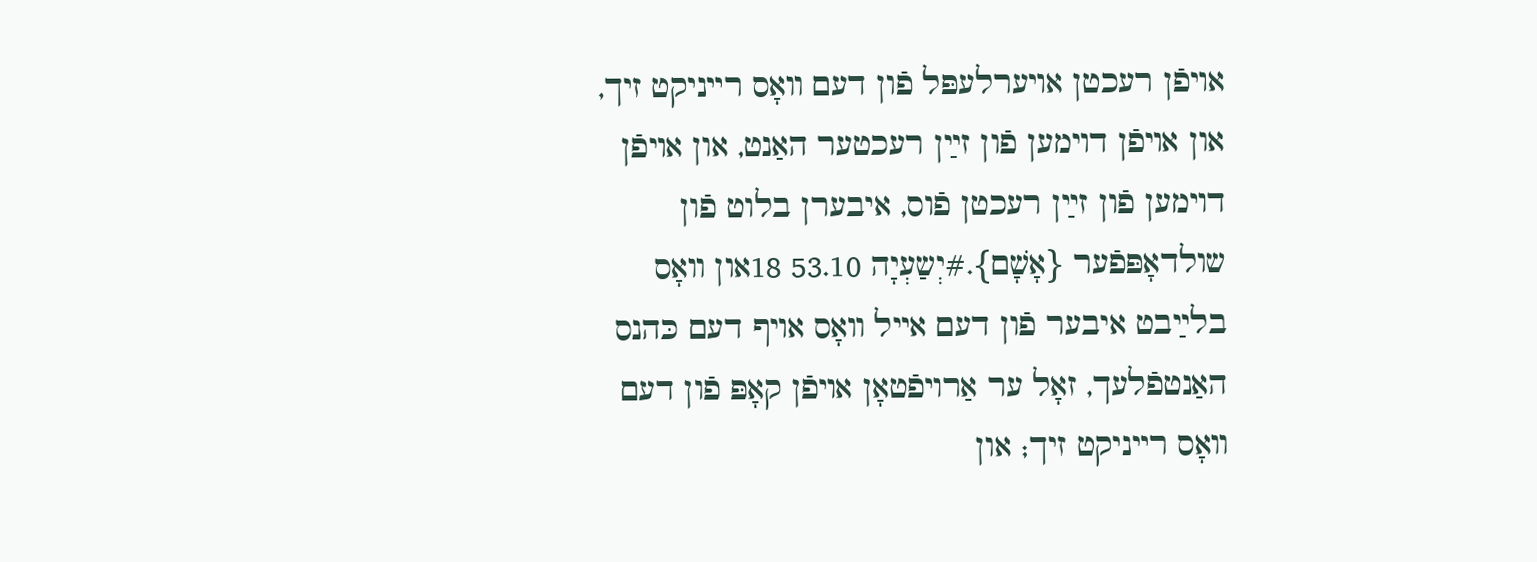אױפֿן רעכטן אױערלעפּל פֿון דעם װאָס רײניקט זיך, און אױפֿן דױמען פֿון זײַן רעכטער האַנט, און אױפֿן דױמען פֿון זײַן רעכטן פֿוס, איבערן בלוט פֿון שולדאָפּפֿער {אָשָׁם}.#יְשַעְיָה 53.10 18און װאָס בלײַבט איבער פֿון דעם אײל װאָס אױף דעם כּהנס האַנטפֿלעך, זאָל ער אַרױפֿטאָן אױפֿן קאָפּ פֿון דעם װאָס רײניקט זיך; און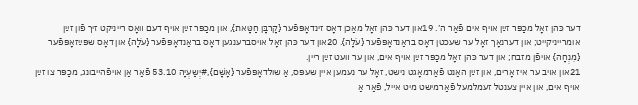דער כּהן זאָל מכַפּר זײַן אױף אים פֿאַר ה׳. 19און דער כּהן זאָל מאַכן דאָס זינדאָפּפֿער {קָרבָּן חַטָּאת}, און מכַפּר זײַן אױף דעם װאָס רײניקט זיך פֿון זײַן אומרײניקײט; און דערנאָך זאָל ער שעכטן דאָס בראַנדאָפּפֿער {עֹלָה}. 20און דער כּהן זאָל אױסברענגען דאָס בראַנדאָפּפֿער {עֹלָה} און דאָס שפּײַזאָפּפֿער {מִנְחָה} אױפֿן מזבח; און דער כּהן זאָל מכַפּר זײַן אױף אים, און ער װעט זײַן רײן.
21און אױב ער איז אָרים, און זײַן האַנט פֿאַרמאָגט נישט, זאָל ער נעמען אײן שעפּס, אַ שולדאָפּפֿער {אָשָׁם},#יְשַעְיָה 53.10 פֿאַר אַן אױפֿהײבונג, מכַפּר צו זײַן אױף אים, און אײן צענטל זעמלמעל פֿאַרמישט מיט אײל, פֿאַר אַ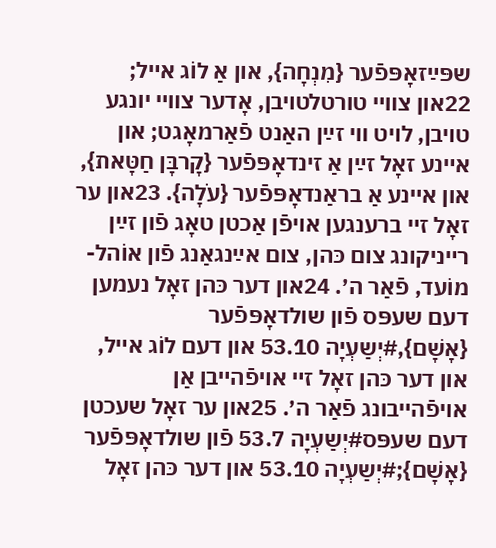שפּײַזאָפּפֿער {מִנְחָה}, און אַ לוֹג אײל; 22און צװײ טורטלטױבן, אָדער צװײ יונגע טױבן, לױט װי זײַן האַנט פֿאַרמאָגט; און אײנע זאָל זײַן אַ זינדאָפּפֿער {קָרבָּן חַטָּאת}, און אײנע אַ בראַנדאָפּפֿער {עֹלָה}. 23און ער זאָל זײ ברענגען אױפֿן אַכטן טאָג פֿון זײַן רײניקונג צום כּהן, צום אײַנגאַנג פֿון אוֹהל-מוֹעד, פֿאַר ה׳. 24און דער כּהן זאָל נעמען דעם שעפּס פֿון שולדאָפּפֿער {אָשָׁם},#יְשַעְיָה 53.10 און דעם לוֹג אײל, און דער כּהן זאָל זײ אױפֿהײבן אַן אױפֿהײבונג פֿאַר ה׳. 25און ער זאָל שעכטן דעם שעפּס#יְשַעְיָה 53.7 פֿון שולדאָפּפֿער {אָשָׁם};#יְשַעְיָה 53.10 און דער כּהן זאָל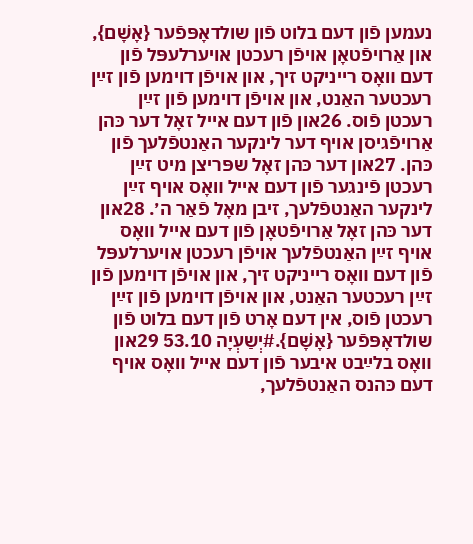נעמען פֿון דעם בלוט פֿון שולדאָפּפֿער {אָשָׁם}, און אַרױפֿטאָן אױפֿן רעכטן אױערלעפּל פֿון דעם װאָס רײניקט זיך, און אױפֿן דױמען פֿון זײַן רעכטער האַנט, און אױפֿן דױמען פֿון זײַן רעכטן פֿוס. 26און פֿון דעם אײל זאָל דער כּהן אַרױפֿגיסן אױף דער לינקער האַנטפֿלעך פֿון כּהן. 27און דער כּהן זאָל שפּריצן מיט זײַן רעכטן פֿינגער פֿון דעם אײל װאָס אױף זײַן לינקער האַנטפֿלעך, זיבן מאָל פֿאַר ה׳. 28און דער כּהן זאָל אַרױפֿטאָן פֿון דעם אײל װאָס אױף זײַן האַנטפֿלעך אױפֿן רעכטן אױערלעפּל פֿון דעם װאָס רײניקט זיך, און אױפֿן דױמען פֿון זײַן רעכטער האַנט, און אױפֿן דױמען פֿון זײַן רעכטן פֿוס, אין דעם אָרט פֿון דעם בלוט פֿון שולדאָפּפֿער {אָשָׁם}.#יְשַעְיָה 53.10 29און װאָס בלײַבט איבער פֿון דעם אײל װאָס אױף דעם כּהנס האַנטפֿלעך,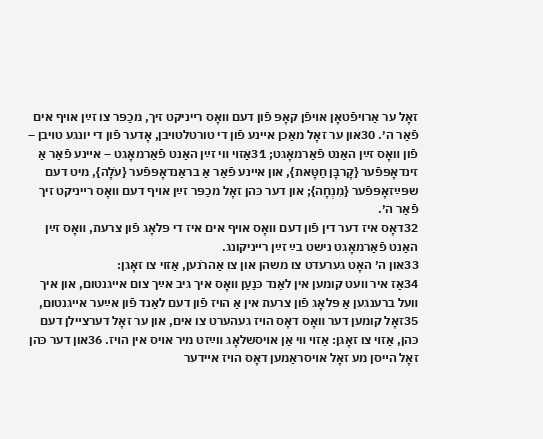זאָל ער אַרױפֿטאָן אױפֿן קאָפּ פֿון דעם װאָס רײניקט זיך, מכַפּר צו זײַן אױף אים פֿאַר ה׳. 30און ער זאָל מאַכן אײנע פֿון די טורטלטױבן, אָדער פֿון די יונגע טױבן – פֿון װאָס זײַן האַנט פֿאַרמאָגט; 31אַזױ װי זײַן האַנט פֿאַרמאָגט – אײנע פֿאַר אַ זינדאָפּפֿער {קָרבָּן חַטָּאת}, און אײנע פֿאַר אַ בראַנדאָפּפֿער {עֹלָה}, מיט דעם שפּײַזאָפּפֿער {מִנְחָה}; און דער כּהן זאָל מכַפּר זײַן אױף דעם װאָס רײניקט זיך פֿאַר ה׳.
32דאָס איז דער דין פֿון דעם װאָס אױף אים איז די פּלאָג פֿון צרעת, װאָס זײַן האַנט פֿאַרמאָגט נישט בײַ זײַן רײניקונג.
33און ה׳ האָט גערעדט צו משהן און צו אַהרֹנען, אַזױ צו זאָגן:
34אַז איר װעט קומען אין לאַנד כּנַעַן װאָס איך גיב אײַך צום אײגנטום, און איך װעל ברענגען אַ פּלאָג פֿון צרעת אין אַ הױז פֿון דעם לאַנד פֿון אײַער אײגנטום, 35זאָל קומען דער װאָס דאָס הױז געהערט צו אים, און ער זאָל דערצײלן דעם כּהן, אַזױ צו זאָגן: אַזױ װי אַן אױסשלאָג װײַזט מיר אױס אין הױז. 36און דער כּהן זאָל הײסן מע זאָל אױסראַמען דאָס הױז אײדער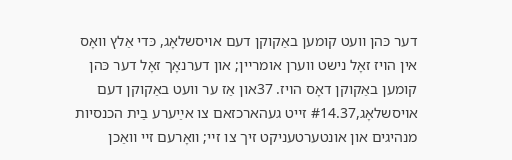דער כּהן װעט קומען באַקוקן דעם אױסשלאָג, כּדי אַלץ װאָס אין הױז זאָל נישט װערן אומרײן; און דערנאָך זאָל דער כּהן קומען באַקוקן דאָס הױז. 37און אַז ער װעט באַקוקן דעם אױסשלאָג,#14.37 זײט געהארכזאם צו אײַערע בַית הכנסיות מנהיגים און אונטערטעניקט זיך צו זײ; װאָרעם זײ װאַכן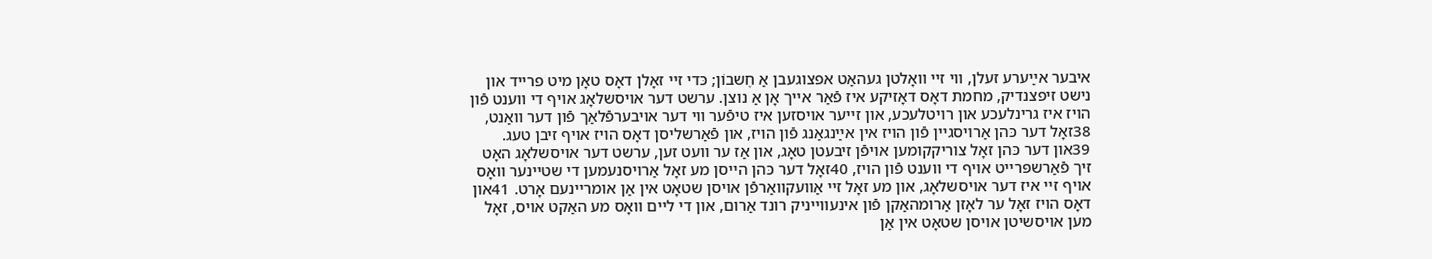איבער אײַערע זעלן, װי זײ װאָלטן געהאַט אפצוגעבן אַ חֶשבוֹן; כּדי זײ זאָלן דאָס טאָן מיט פרייד און נישט זיפצנדיק, מחמת דאָס דאָזיקע איז פֿאַר אײך אָן אַ נוצן. ערשט דער אױסשלאָג אױף די װענט פֿון הױז איז גרינלעכע און רױטלעכע, און זײער אױסזען איז טיפֿער װי דער אויבערפֿלאַך פֿון דער װאַנט, 38זאָל דער כּהן אַרױסגײן פֿון הױז אין אײַנגאַנג פֿון הױז, און פֿאַרשליסן דאָס הױז אױף זיבן טעג. 39און דער כּהן זאָל צוריקקומען אױפֿן זיבעטן טאָג, און אַז ער װעט זען, ערשט דער אױסשלאָג האָט זיך פֿאַרשפּרײט אױף די װענט פֿון הױז, 40זאָל דער כּהן הײסן מע זאָל אַרױסנעמען די שטײנער װאָס אױף זײ איז דער אױסשלאָג, און מע זאָל זײ אַװעקװאַרפֿן אױסן שטאָט אין אַן אומרײנעם אָרט. 41און דאָס הױז זאָל ער לאָזן אַרומהאַקן פֿון אינעװײניק רונד אַרום, און די לײם װאָס מע האַקט אױס, זאָל מען אױסשיטן אױסן שטאָט אין אַן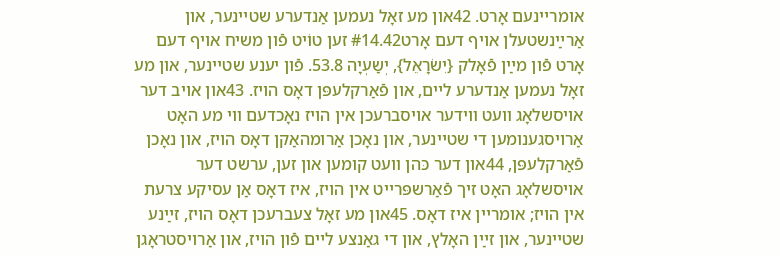אומרײנעם אָרט. 42און מע זאָל נעמען אַנדערע שטײנער, און אַרײַנשטעלן אױף דעם אָרט#14.42 זען טוֹיט פֿון משיח אױף דעם אָרט פֿון מײַן פֿאָלק {יִשׂרָאֵל}, יְשַעְיָה 53.8. פֿון יענע שטײנער, און מע זאָל נעמען אַנדערע לײם, און פֿאַרקלעפּן דאָס הױז. 43און אױב דער אױסשלאָג װעט װידער אױסברעכן אין הױז נאָכדעם װי מע האָט אַרױסגענומען די שטײנער, און נאָכן אַרומהאַקן דאָס הױז, און נאָכן פֿאַרקלעפּן, 44און דער כּהן װעט קומען און זען, ערשט דער אױסשלאָג האָט זיך פֿאַרשפּרײט אין הױז, איז דאָס אַן עסיקע צרעת אין הױז; אומרײן איז דאָס. 45און מע זאָל צעברעכן דאָס הױז, זײַנע שטײנער, און זײַן האָלץ, און די גאַנצע לײם פֿון הױז, און אַרױסטראָגן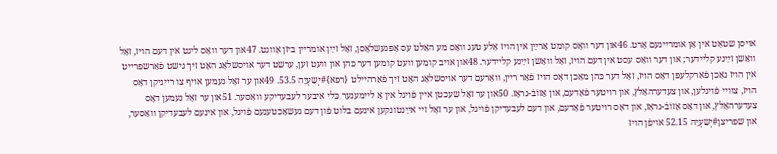אױסן שטאָט אין אַן אומרײנעם אָרט. 46און דער װאָס קומט אַרײַן אין הױז אַלע טעג װאָס מע האַלט עס אָפּגעשלאָסן, זאָל זײַן אומרײן ביזן אָװנט. 47און דער װאָס ליגט אין דעם הױז, זאָל װאַשן זײַנע קלײדער; און דער װאָס עסט אין דעם הױז, זאָל װאַשן זײַנע קלײדער. 48און אױב קומען װעט קומען דער כּהן און װעט זען, ערשט דער אױסשלאָג האָט זיך נישט פֿאַרשפּרײט אין הױז נאָכן פֿאַרקלעפּן דאָס הױז, זאָל דער כּהן מאַכן דאָס הױז פֿאַר רײן, װאָרעם דער אױסשלאָג האָט זיך פֿאַרהײלט {רפא}#יְשַעְיָה 53.5. 49און ער זאָל נעמען אױף צו רײניקן דאָס הױז, צװײ פֿױגלען, און צעדערהאָלץ, און רױטער פֿאָדעם, און אֵזוֹבֿ-גראָז. 50און ער זאָל שעכטן אײן פֿױגל אין אַ לײמענער כּלי איבער לעבעדיקע װאַסער. 51און ער זאָל נעמען דאָס צעדערהאָלץ, און דאָס אֵזוֹבֿ-גראָז, און דאָס רױטער פֿאָדעם, און דעם לעבעדיקן פֿױגל, און ער זאָל זײ אײַנטונקען אינעם בלוט פֿון דעם געשאָכטענעם פֿױגל, און אינעם לעבעדיקן װאַסער, און שפּריצן#יְשַעְיָה 52.15 אױפֿן הױז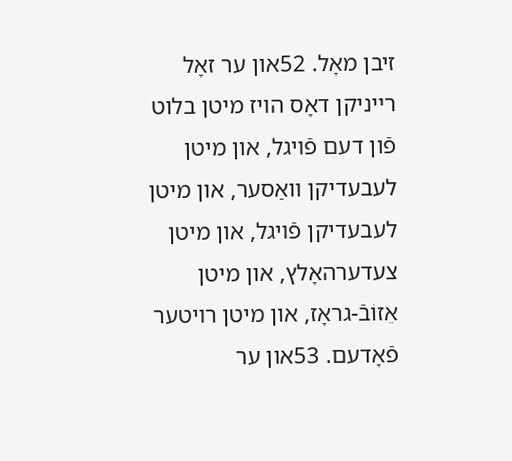זיבן מאָל. 52און ער זאָל רײניקן דאָס הױז מיטן בלוט פֿון דעם פֿױגל, און מיטן לעבעדיקן װאַסער, און מיטן לעבעדיקן פֿױגל, און מיטן צעדערהאָלץ, און מיטן אֵזוֹבֿ-גראָז, און מיטן רױטער פֿאָדעם. 53און ער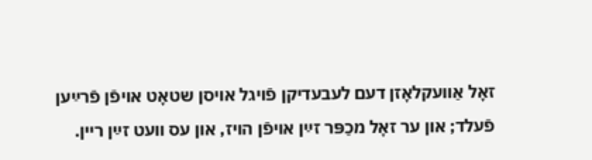זאָל אַװעקלאָזן דעם לעבעדיקן פֿױגל אױסן שטאָט אױפֿן פֿרײַען פֿעלד; און ער זאָל מכַפּר זײַן אױפֿן הױז, און עס װעט זײַן רײן.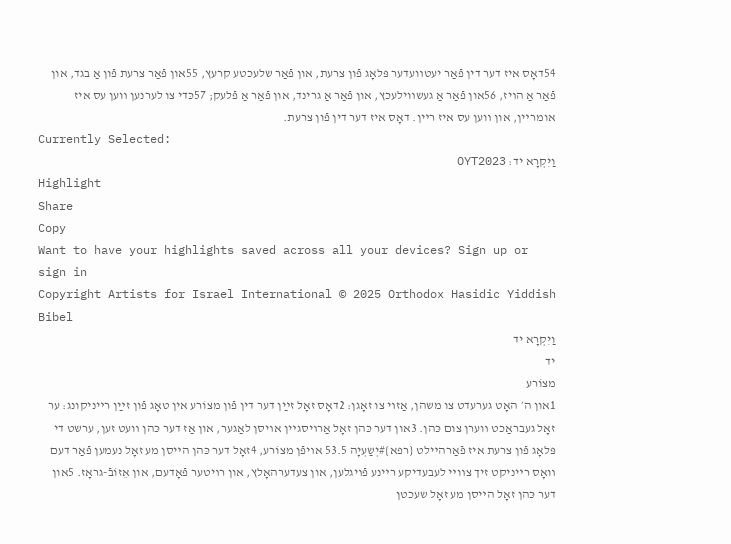54דאָס איז דער דין פֿאַר יעטװעדער פּלאָג פֿון צרעת, און פֿאַר שלעכטע קרעץ, 55און פֿאַר צרעת פֿון אַ בגד, און פֿאַר אַ הױז, 56און פֿאַר אַ געשװילעכץ, און פֿאַר אַ גרינד, און פֿאַר אַ פֿלעק; 57כּדי צו לערנען װען עס איז אומרײן, און װען עס איז רײן. דאָס איז דער דין פֿון צרעת.
Currently Selected:
וַיִּקְרָא יד: OYT2023
Highlight
Share
Copy
Want to have your highlights saved across all your devices? Sign up or sign in
Copyright Artists for Israel International © 2025 Orthodox Hasidic Yiddish Bibel
וַיִּקְרָא יד
יד
מצוֹרע
1און ה׳ האָט גערעדט צו משהן, אַזױ צו זאָגן: 2דאָס זאָל זײַן דער דין פֿון מצוֹרע אין טאָג פֿון זײַן רײניקונג: ער זאָל געבראַכט װערן צום כּהן. 3און דער כּהן זאָל אַרױסגײן אױסן לאַגער, און אַז דער כּהן װעט זען, ערשט די פּלאָג פֿון צרעת איז פֿאַרהײלט {רפא}#יְשַעְיָה 53.5 אױפֿן מצוֹרע, 4זאָל דער כּהן הײסן מע זאָל נעמען פֿאַר דעם װאָס רײניקט זיך צװײ לעבעדיקע רײנע פֿױגלען, און צעדערהאָלץ, און רױטער פֿאָדעם, און אֵזוֹבֿ-גראָז. 5און דער כּהן זאָל הײסן מע זאָל שעכטן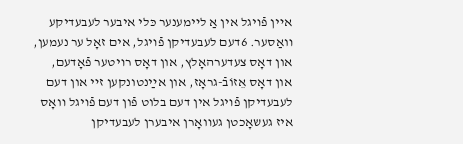אײן פֿױגל אין אַ לײמענער כּלי איבער לעבעדיקע װאַסער. 6דעם לעבעדיקן פֿױגל, אים זאָל ער נעמען, און דאָס צעדערהאָלץ, און דאָס רױטער פֿאָדעם, און דאָס אֵזוֹבֿ-גראָז, און אײַנטונקען זײ און דעם לעבעדיקן פֿױגל אין דעם בלוט פֿון דעם פֿױגל װאָס איז געשאָכטן געװאָרן איבערן לעבעדיקן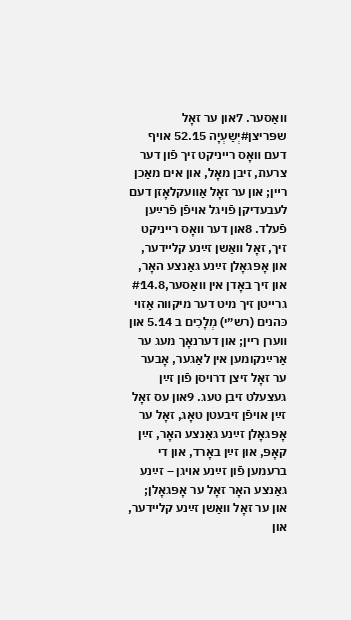װאַסער. 7און ער זאָל שפּריצן#יְשַעְיָה 52.15 אױף דעם װאָס רײניקט זיך פֿון דער צרעת, זיבן מאָל, און אים מאַכן רײן; און ער זאָל אַװעקלאָזן דעם לעבעדיקן פֿױגל אױפֿן פֿרײַען פֿעלד. 8און דער װאָס רײניקט זיך, זאָל װאַשן זײַנע קלײדער, און אָפּגאָלן זײַנע גאַנצע האָר, און זיך באָדן אין װאַסער,#14.8 גרײטן זיך מיט דער מיקװה אַזױ כּהנים (רש״י) מְלָכִים ב 5.14 און װערן רײן; און דערנאָך מעג ער אַרײַנקומען אין לאַגער, אָבער ער זאָל זיצן דרױסן פֿון זײַן געצעלט זיבן טעג. 9און עס זאָל זײַן אױפֿן זיבעטן טאָג, זאָל ער אָפּגאָלן זײַנע גאַנצע האָר, זײַן קאָפּ, און זײַן באָרד, און די ברעמען פֿון זײַנע אױגן – זײַנע גאַנצע האָר זאָל ער אָפּגאָלן; און ער זאָל װאַשן זײַנע קלײדער, און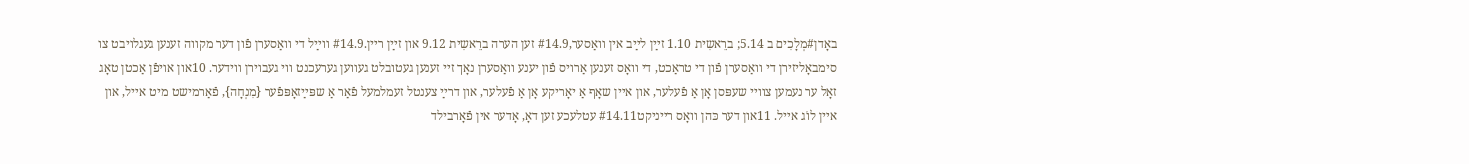באָדן#מְלָכִים ב 5.14; ברֵאשִית 1.10 זײַן לײַב אין װאַסער,#14.9 זען הערה ברֵאשִית 9.12 און זײַן רײן.#14.9 װײַל די װאַסערן פֿון דער מקװה זענען געגלױבט צו סימבאָליזירן די װאַסערן פֿון די טראַכט, די װאָס זענען אַרױס פֿון יענע װאַסערן נאָך זײ זענען געטובלט געװען גערעכנט װי געבױרן װידער. 10און אױפֿן אַכטן טאָג זאָל ער נעמען צװײ שעפּסן אָן אַ פֿעלער, און אײן שאָף אַ יאָריקע אָן אַ פֿעלער, און דרײַ צענטל זעמלמעל פֿאַר אַ שפּײַזאָפּפֿער {מִנְחָה}, פֿאַרמישט מיט אײל, און אײן לוֹג אײל. 11און דער כּהן װאָס רײניקט#14.11 עטלעכע זען דאָ, אָדער אין פֿאָרבילד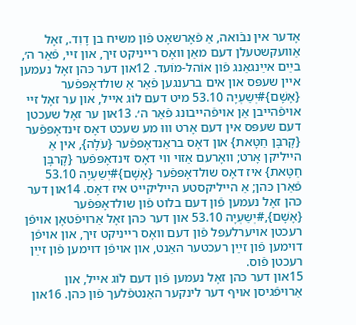אָדער אין נבֿואה, אַ פֿאָרשאָט פֿון משיח בן דָוִד., זאָל אַװעקשטעלן דעם מאַן װאָס רײניקט זיך, און זײ, פֿאַר ה׳, בײַם אײַנגאַנג פֿון אוֹהל-מוֹעד. 12און דער כּהן זאָל נעמען אײן שעפּס און אים ברענגען פֿאַר אַ שולדאָפּפֿער {אָשָׁם}#יְשַעְיָה 53.10 מיט דעם לוֹג אײל, און ער זאָל זײ אױפֿהײבן אַן אױפֿהײבונג פֿאַר ה׳. 13און ער זאָל שעכטן דעם שעפּס אין דעם אָרט װוּ מע שעכט דאָס זינדאָפּפֿער {קָרבָּן חַטָּאת} און דאָס בראַנדאָפּפֿער {עֹלָה}, אין אַ הײליקן אָרט; װאָרעם אַזױ װי דאָס זינדאָפּפֿער {קָרבָּן חַטָּאת} איז דאָס שולדאָפּפֿער {אָשָׁם}#יְשַעְיָה 53.10 פֿאַרן כּהן; אַ הײליקסטע הײליקײט איז דאָס. 14און דער כּהן זאָל נעמען פֿון דעם בלוט פֿון שולדאָפּפֿער {אָשָׁם},#יְשַעְיָה 53.10 און דער כּהן זאָל אַרױפֿטאָן אױפֿן רעכטן אױערלעפּל פֿון דעם װאָס רײניקט זיך, און אױפֿן דױמען פֿון זײַן רעכטער האַנט, און אױפֿן דױמען פֿון זײַן רעכטן פֿוס.
15און דער כּהן זאָל נעמען פֿון דעם לוֹג אײל, און אַרױפֿגיסן אױף דער לינקער האַנטפֿלעך פֿון כּהן. 16און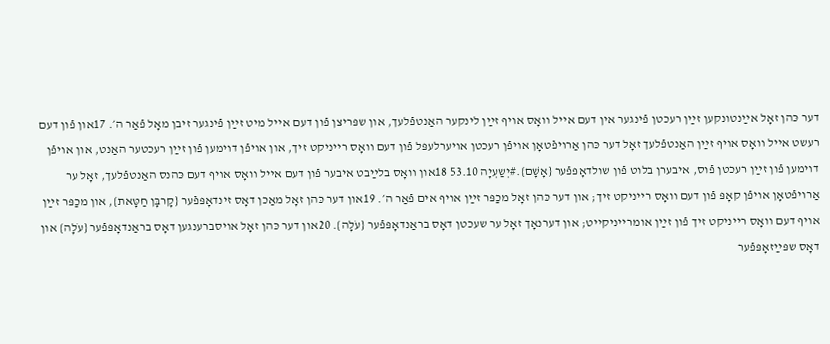דער כּהן זאָל אײַנטונקען זײַן רעכטן פֿינגער אין דעם אײל װאָס אױף זײַן לינקער האַנטפֿלעך, און שפּריצן פֿון דעם אײל מיט זײַן פֿינגער זיבן מאָל פֿאַר ה׳. 17און פֿון דעם רעשט אײל װאָס אױף זײַן האַנטפֿלעך זאָל דער כּהן אַרױפֿטאָן אױפֿן רעכטן אױערלעפּל פֿון דעם װאָס רײניקט זיך, און אױפֿן דױמען פֿון זײַן רעכטער האַנט, און אױפֿן דױמען פֿון זײַן רעכטן פֿוס, איבערן בלוט פֿון שולדאָפּפֿער {אָשָׁם}.#יְשַעְיָה 53.10 18און װאָס בלײַבט איבער פֿון דעם אײל װאָס אױף דעם כּהנס האַנטפֿלעך, זאָל ער אַרױפֿטאָן אױפֿן קאָפּ פֿון דעם װאָס רײניקט זיך; און דער כּהן זאָל מכַפּר זײַן אױף אים פֿאַר ה׳. 19און דער כּהן זאָל מאַכן דאָס זינדאָפּפֿער {קָרבָּן חַטָּאת}, און מכַפּר זײַן אױף דעם װאָס רײניקט זיך פֿון זײַן אומרײניקײט; און דערנאָך זאָל ער שעכטן דאָס בראַנדאָפּפֿער {עֹלָה}. 20און דער כּהן זאָל אױסברענגען דאָס בראַנדאָפּפֿער {עֹלָה} און דאָס שפּײַזאָפּפֿער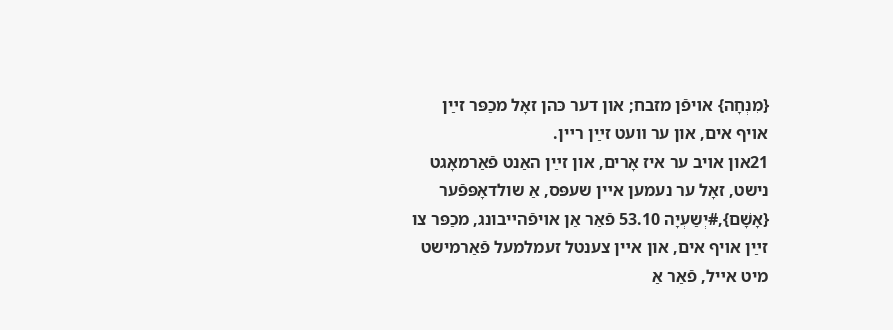{מִנְחָה} אױפֿן מזבח; און דער כּהן זאָל מכַפּר זײַן אױף אים, און ער װעט זײַן רײן.
21און אױב ער איז אָרים, און זײַן האַנט פֿאַרמאָגט נישט, זאָל ער נעמען אײן שעפּס, אַ שולדאָפּפֿער {אָשָׁם},#יְשַעְיָה 53.10 פֿאַר אַן אױפֿהײבונג, מכַפּר צו זײַן אױף אים, און אײן צענטל זעמלמעל פֿאַרמישט מיט אײל, פֿאַר אַ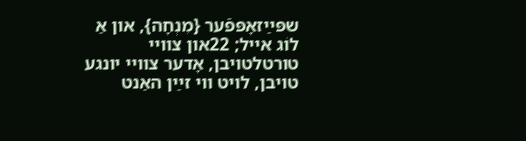שפּײַזאָפּפֿער {מִנְחָה}, און אַ לוֹג אײל; 22און צװײ טורטלטױבן, אָדער צװײ יונגע טױבן, לױט װי זײַן האַנט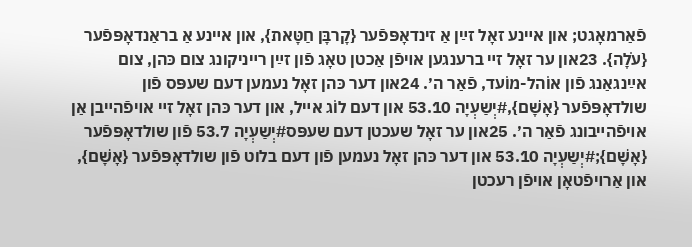פֿאַרמאָגט; און אײנע זאָל זײַן אַ זינדאָפּפֿער {קָרבָּן חַטָּאת}, און אײנע אַ בראַנדאָפּפֿער {עֹלָה}. 23און ער זאָל זײ ברענגען אױפֿן אַכטן טאָג פֿון זײַן רײניקונג צום כּהן, צום אײַנגאַנג פֿון אוֹהל-מוֹעד, פֿאַר ה׳. 24און דער כּהן זאָל נעמען דעם שעפּס פֿון שולדאָפּפֿער {אָשָׁם},#יְשַעְיָה 53.10 און דעם לוֹג אײל, און דער כּהן זאָל זײ אױפֿהײבן אַן אױפֿהײבונג פֿאַר ה׳. 25און ער זאָל שעכטן דעם שעפּס#יְשַעְיָה 53.7 פֿון שולדאָפּפֿער {אָשָׁם};#יְשַעְיָה 53.10 און דער כּהן זאָל נעמען פֿון דעם בלוט פֿון שולדאָפּפֿער {אָשָׁם}, און אַרױפֿטאָן אױפֿן רעכטן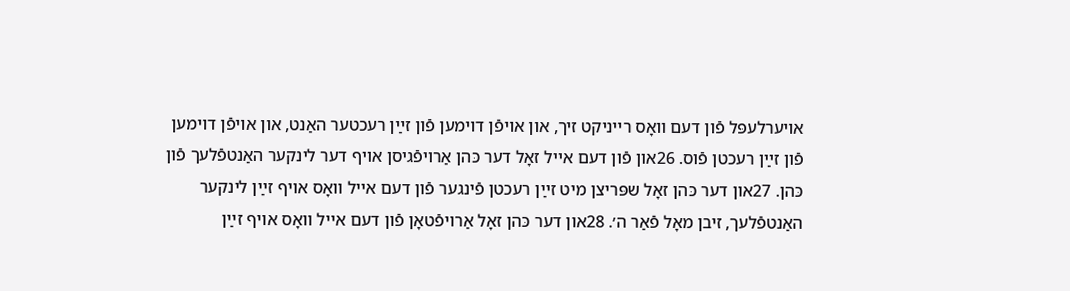אױערלעפּל פֿון דעם װאָס רײניקט זיך, און אױפֿן דױמען פֿון זײַן רעכטער האַנט, און אױפֿן דױמען פֿון זײַן רעכטן פֿוס. 26און פֿון דעם אײל זאָל דער כּהן אַרױפֿגיסן אױף דער לינקער האַנטפֿלעך פֿון כּהן. 27און דער כּהן זאָל שפּריצן מיט זײַן רעכטן פֿינגער פֿון דעם אײל װאָס אױף זײַן לינקער האַנטפֿלעך, זיבן מאָל פֿאַר ה׳. 28און דער כּהן זאָל אַרױפֿטאָן פֿון דעם אײל װאָס אױף זײַן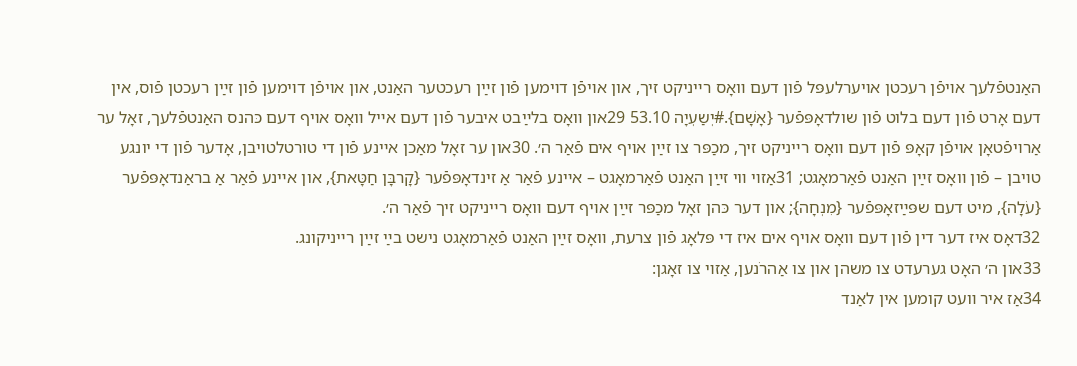האַנטפֿלעך אױפֿן רעכטן אױערלעפּל פֿון דעם װאָס רײניקט זיך, און אױפֿן דױמען פֿון זײַן רעכטער האַנט, און אױפֿן דױמען פֿון זײַן רעכטן פֿוס, אין דעם אָרט פֿון דעם בלוט פֿון שולדאָפּפֿער {אָשָׁם}.#יְשַעְיָה 53.10 29און װאָס בלײַבט איבער פֿון דעם אײל װאָס אױף דעם כּהנס האַנטפֿלעך, זאָל ער אַרױפֿטאָן אױפֿן קאָפּ פֿון דעם װאָס רײניקט זיך, מכַפּר צו זײַן אױף אים פֿאַר ה׳. 30און ער זאָל מאַכן אײנע פֿון די טורטלטױבן, אָדער פֿון די יונגע טױבן – פֿון װאָס זײַן האַנט פֿאַרמאָגט; 31אַזױ װי זײַן האַנט פֿאַרמאָגט – אײנע פֿאַר אַ זינדאָפּפֿער {קָרבָּן חַטָּאת}, און אײנע פֿאַר אַ בראַנדאָפּפֿער {עֹלָה}, מיט דעם שפּײַזאָפּפֿער {מִנְחָה}; און דער כּהן זאָל מכַפּר זײַן אױף דעם װאָס רײניקט זיך פֿאַר ה׳.
32דאָס איז דער דין פֿון דעם װאָס אױף אים איז די פּלאָג פֿון צרעת, װאָס זײַן האַנט פֿאַרמאָגט נישט בײַ זײַן רײניקונג.
33און ה׳ האָט גערעדט צו משהן און צו אַהרֹנען, אַזױ צו זאָגן:
34אַז איר װעט קומען אין לאַנד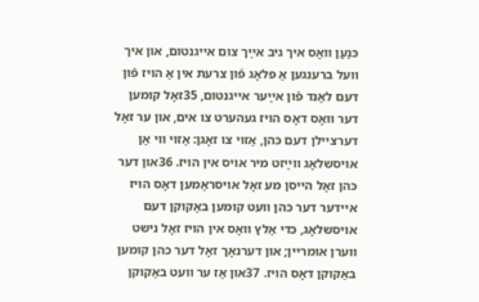כּנַעַן װאָס איך גיב אײַך צום אײגנטום, און איך װעל ברענגען אַ פּלאָג פֿון צרעת אין אַ הױז פֿון דעם לאַנד פֿון אײַער אײגנטום, 35זאָל קומען דער װאָס דאָס הױז געהערט צו אים, און ער זאָל דערצײלן דעם כּהן, אַזױ צו זאָגן: אַזױ װי אַן אױסשלאָג װײַזט מיר אױס אין הױז. 36און דער כּהן זאָל הײסן מע זאָל אױסראַמען דאָס הױז אײדער דער כּהן װעט קומען באַקוקן דעם אױסשלאָג, כּדי אַלץ װאָס אין הױז זאָל נישט װערן אומרײן; און דערנאָך זאָל דער כּהן קומען באַקוקן דאָס הױז. 37און אַז ער װעט באַקוקן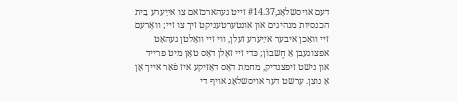דעם אױסשלאָג,#14.37 זײט געהארכזאם צו אײַערע בַית הכנסיות מנהיגים און אונטערטעניקט זיך צו זײ; װאָרעם זײ װאַכן איבער אײַערע זעלן, װי זײ װאָלטן געהאַט אפצוגעבן אַ חֶשבוֹן; כּדי זײ זאָלן דאָס טאָן מיט פרייד און נישט זיפצנדיק, מחמת דאָס דאָזיקע איז פֿאַר אײך אָן אַ נוצן. ערשט דער אױסשלאָג אױף די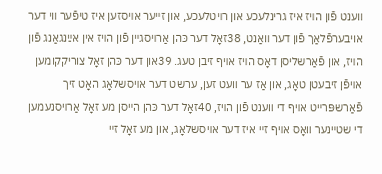װענט פֿון הױז איז גרינלעכע און רױטלעכע, און זײער אױסזען איז טיפֿער װי דער אויבערפֿלאַך פֿון דער װאַנט, 38זאָל דער כּהן אַרױסגײן פֿון הױז אין אײַנגאַנג פֿון הױז, און פֿאַרשליסן דאָס הױז אױף זיבן טעג. 39און דער כּהן זאָל צוריקקומען אױפֿן זיבעטן טאָג, און אַז ער װעט זען, ערשט דער אױסשלאָג האָט זיך פֿאַרשפּרײט אױף די װענט פֿון הױז, 40זאָל דער כּהן הײסן מע זאָל אַרױסנעמען די שטײנער װאָס אױף זײ איז דער אױסשלאָג, און מע זאָל זײ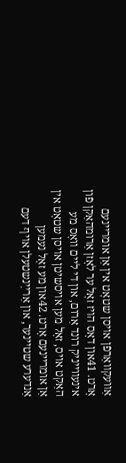אַװעקװאַרפֿן אױסן שטאָט אין אַן אומרײנעם אָרט. 41און דאָס הױז זאָל ער לאָזן אַרומהאַקן פֿון אינעװײניק רונד אַרום, און די לײם װאָס מע האַקט אױס, זאָל מען אױסשיטן אױסן שטאָט אין אַן אומרײנעם אָרט. 42און מע זאָל נעמען אַנדערע שטײנער, און אַרײַנשטעלן אױף דעם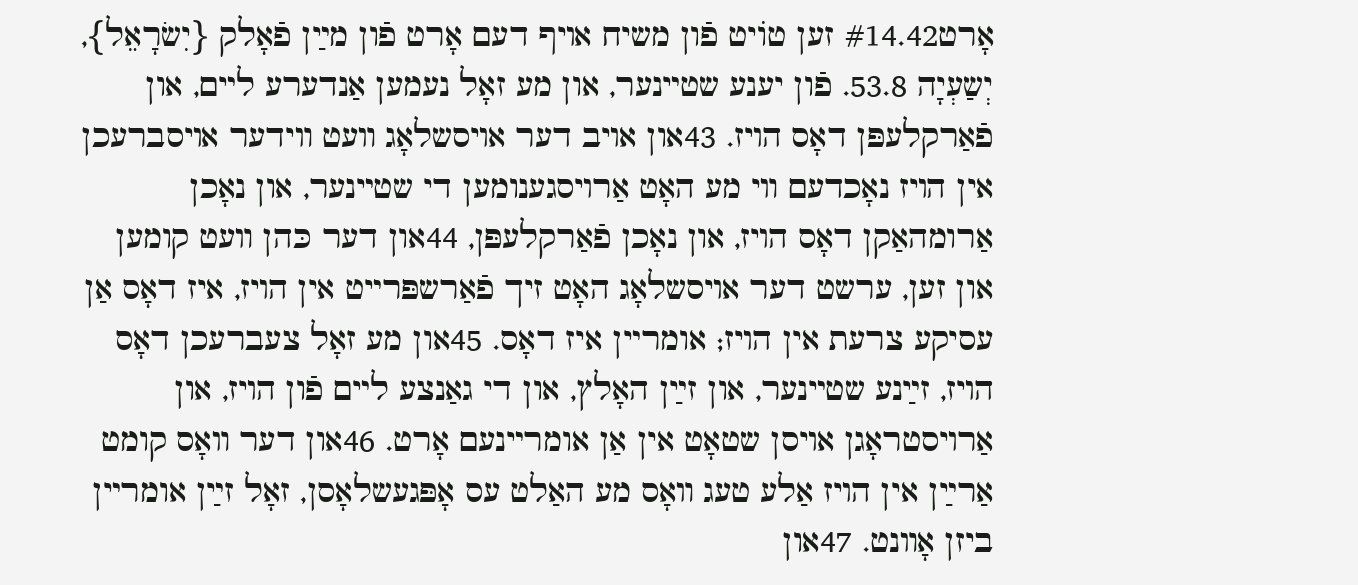אָרט#14.42 זען טוֹיט פֿון משיח אױף דעם אָרט פֿון מײַן פֿאָלק {יִשׂרָאֵל}, יְשַעְיָה 53.8. פֿון יענע שטײנער, און מע זאָל נעמען אַנדערע לײם, און פֿאַרקלעפּן דאָס הױז. 43און אױב דער אױסשלאָג װעט װידער אױסברעכן אין הױז נאָכדעם װי מע האָט אַרױסגענומען די שטײנער, און נאָכן אַרומהאַקן דאָס הױז, און נאָכן פֿאַרקלעפּן, 44און דער כּהן װעט קומען און זען, ערשט דער אױסשלאָג האָט זיך פֿאַרשפּרײט אין הױז, איז דאָס אַן עסיקע צרעת אין הױז; אומרײן איז דאָס. 45און מע זאָל צעברעכן דאָס הױז, זײַנע שטײנער, און זײַן האָלץ, און די גאַנצע לײם פֿון הױז, און אַרױסטראָגן אױסן שטאָט אין אַן אומרײנעם אָרט. 46און דער װאָס קומט אַרײַן אין הױז אַלע טעג װאָס מע האַלט עס אָפּגעשלאָסן, זאָל זײַן אומרײן ביזן אָװנט. 47און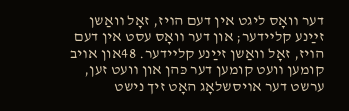דער װאָס ליגט אין דעם הױז, זאָל װאַשן זײַנע קלײדער; און דער װאָס עסט אין דעם הױז, זאָל װאַשן זײַנע קלײדער. 48און אױב קומען װעט קומען דער כּהן און װעט זען, ערשט דער אױסשלאָג האָט זיך נישט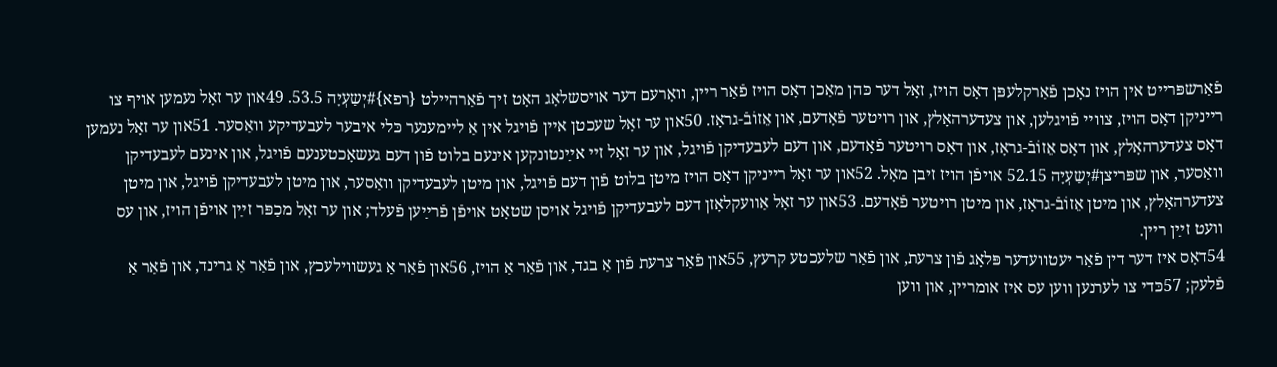פֿאַרשפּרײט אין הױז נאָכן פֿאַרקלעפּן דאָס הױז, זאָל דער כּהן מאַכן דאָס הױז פֿאַר רײן, װאָרעם דער אױסשלאָג האָט זיך פֿאַרהײלט {רפא}#יְשַעְיָה 53.5. 49און ער זאָל נעמען אױף צו רײניקן דאָס הױז, צװײ פֿױגלען, און צעדערהאָלץ, און רױטער פֿאָדעם, און אֵזוֹבֿ-גראָז. 50און ער זאָל שעכטן אײן פֿױגל אין אַ לײמענער כּלי איבער לעבעדיקע װאַסער. 51און ער זאָל נעמען דאָס צעדערהאָלץ, און דאָס אֵזוֹבֿ-גראָז, און דאָס רױטער פֿאָדעם, און דעם לעבעדיקן פֿױגל, און ער זאָל זײ אײַנטונקען אינעם בלוט פֿון דעם געשאָכטענעם פֿױגל, און אינעם לעבעדיקן װאַסער, און שפּריצן#יְשַעְיָה 52.15 אױפֿן הױז זיבן מאָל. 52און ער זאָל רײניקן דאָס הױז מיטן בלוט פֿון דעם פֿױגל, און מיטן לעבעדיקן װאַסער, און מיטן לעבעדיקן פֿױגל, און מיטן צעדערהאָלץ, און מיטן אֵזוֹבֿ-גראָז, און מיטן רױטער פֿאָדעם. 53און ער זאָל אַװעקלאָזן דעם לעבעדיקן פֿױגל אױסן שטאָט אױפֿן פֿרײַען פֿעלד; און ער זאָל מכַפּר זײַן אױפֿן הױז, און עס װעט זײַן רײן.
54דאָס איז דער דין פֿאַר יעטװעדער פּלאָג פֿון צרעת, און פֿאַר שלעכטע קרעץ, 55און פֿאַר צרעת פֿון אַ בגד, און פֿאַר אַ הױז, 56און פֿאַר אַ געשװילעכץ, און פֿאַר אַ גרינד, און פֿאַר אַ פֿלעק; 57כּדי צו לערנען װען עס איז אומרײן, און װען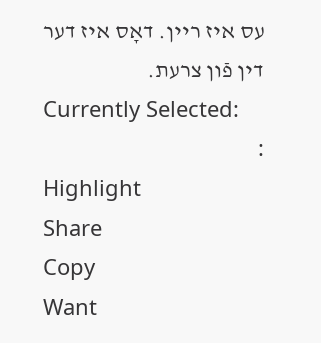עס איז רײן. דאָס איז דער דין פֿון צרעת.
Currently Selected:
:
Highlight
Share
Copy
Want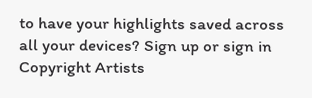to have your highlights saved across all your devices? Sign up or sign in
Copyright Artists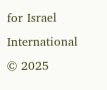for Israel International © 2025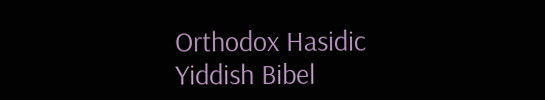Orthodox Hasidic Yiddish Bibel